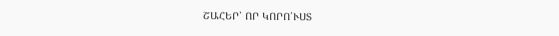ՇԱՀԵՐ՝ ՈՐ ԿՈՐՈ՛ՒՍՏ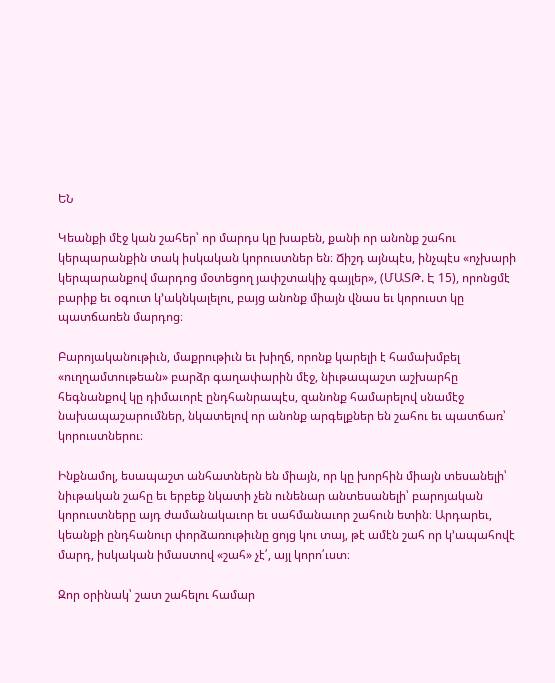ԵՆ

Կեանքի մէջ կան շահեր՝ որ մարդս կը խաբեն, քանի որ անոնք շահու կերպարանքին տակ իսկական կորուստներ են։ Ճիշդ այնպէս, ինչպէս «ոչխարի կերպարանքով մարդոց մօտեցող յափշտակիչ գայլեր», (ՄԱՏԹ. Է 15), որոնցմէ բարիք եւ օգուտ կ՚ակնկալելու, բայց անոնք միայն վնաս եւ կորուստ կը պատճառեն մարդոց։

Բարոյականութիւն, մաքրութիւն եւ խիղճ, որոնք կարելի է համախմբել «ուղղամտութեան» բարձր գաղափարին մէջ, նիւթապաշտ աշխարհը հեգնանքով կը դիմաւորէ ընդհանրապէս, զանոնք համարելով սնամէջ նախապաշարումներ, նկատելով որ անոնք արգելքներ են շահու եւ պատճառ՝ կորուստներու։

Ինքնամոլ, եսապաշտ անհատներն են միայն, որ կը խորհին միայն տեսանելի՝ նիւթական շահը եւ երբեք նկատի չեն ունենար անտեսանելի՝ բարոյական կորուստները այդ ժամանակաւոր եւ սահմանաւոր շահուն ետին։ Արդարեւ, կեանքի ընդհանուր փորձառութիւնը ցոյց կու տայ, թէ ամէն շահ որ կ՚ապահովէ մարդ, իսկական իմաստով «շահ» չէ՛, այլ կորո՛ւստ։

Զոր օրինակ՝ շատ շահելու համար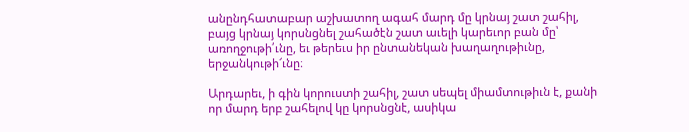անընդհատաբար աշխատող ագահ մարդ մը կրնայ շատ շահիլ, բայց կրնայ կորսնցնել շահածէն շատ աւելի կարեւոր բան մը՝ առողջութի՛ւնը, եւ թերեւս իր ընտանեկան խաղաղութիւնը, երջանկութի՜ւնը։

Արդարեւ, ի գին կորուստի շահիլ, շատ սեպել միամտութիւն է, քանի որ մարդ երբ շահելով կը կորսնցնէ, ասիկա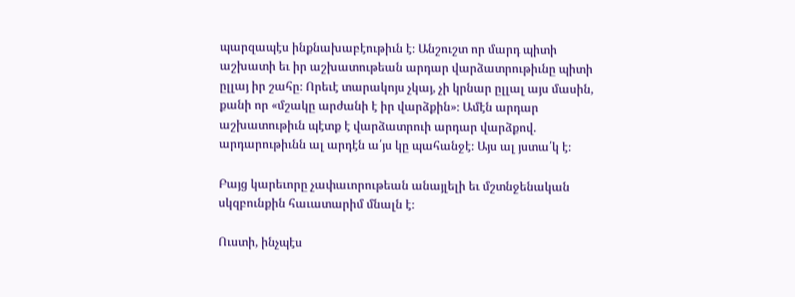պարզապէս ինքնախաբէութիւն է։ Անշուշտ որ մարդ պիտի աշխատի եւ իր աշխատութեան արդար վարձատրութիւնը պիտի ըլլայ իր շահը։ Որեւէ տարակոյս չկայ, չի կրնար ըլլալ այս մասին, քանի որ «մշակը արժանի է իր վարձքին»։ Ամէն արդար աշխատութիւն պէտք է վարձատրուի արդար վարձքով. արդարութիւնն ալ արդէն ա՛յս կը պահանջէ։ Այս ալ յստա՛կ է։

Բայց կարեւորը չափաւորութեան անայլելի եւ մշտնջենական սկզբունքին հաւատարիմ մնալն է։

Ուստի, ինչպէս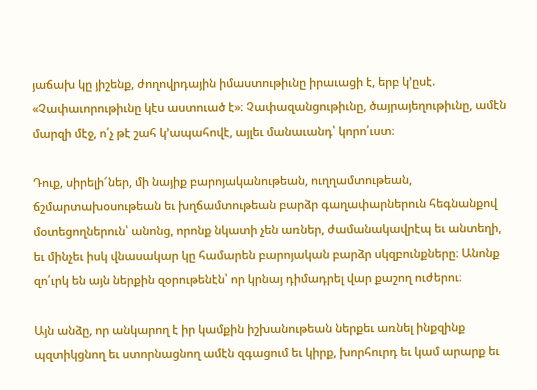յաճախ կը յիշենք, ժողովրդային իմաստութիւնը իրաւացի է, երբ կ՚ըսէ. «Չափաւորութիւնը կէս աստուած է»։ Չափազանցութիւնը, ծայրայեղութիւնը, ամէն մարզի մէջ, ո՛չ թէ շահ կ՚ապահովէ, այլեւ մանաւանդ՝ կորո՛ւստ։

Դուք, սիրելի՜ներ, մի նայիք բարոյականութեան, ուղղամտութեան, ճշմարտախօսութեան եւ խղճամտութեան բարձր գաղափարներուն հեգնանքով մօտեցողներուն՝ անոնց, որոնք նկատի չեն առներ, ժամանակավրէպ եւ անտեղի, եւ մինչեւ իսկ վնասակար կը համարեն բարոյական բարձր սկզբունքները։ Անոնք զո՛ւրկ են այն ներքին զօրութենէն՝ որ կրնայ դիմադրել վար քաշող ուժերու։

Այն անձը, որ անկարող է իր կամքին իշխանութեան ներքեւ առնել ինքզինք պզտիկցնող եւ ստորնացնող ամէն զգացում եւ կիրք, խորհուրդ եւ կամ արարք եւ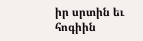իր սրտին եւ հոգիին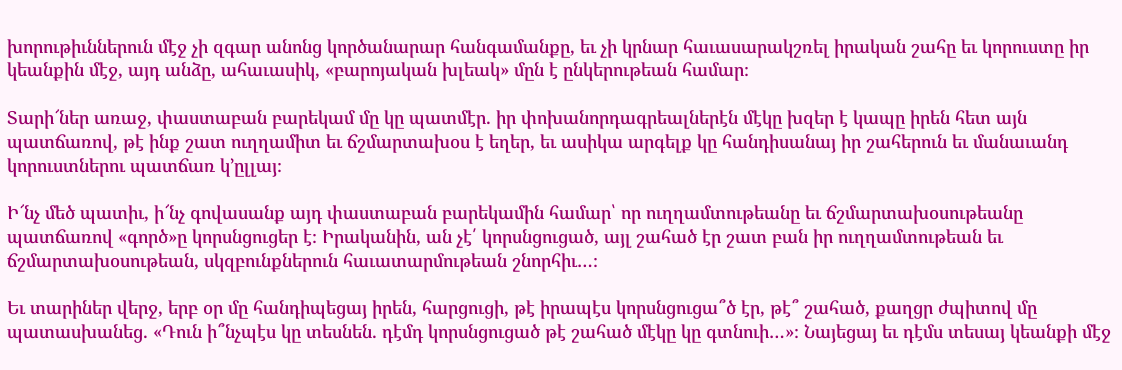խորութիւններուն մէջ չի զգար անոնց կործանարար հանգամանքը, եւ չի կրնար հաւասարակշռել իրական շահը եւ կորուստը իր կեանքին մէջ, այդ անձը, ահաւասիկ, «բարոյական խլեակ» մըն է ընկերութեան համար։

Տարի՜ներ առաջ, փաստաբան բարեկամ մը կը պատմէր. իր փոխանորդագրեալներէն մէկը խզեր է կապը իրեն հետ այն պատճառով, թէ ինք շատ ուղղամիտ եւ ճշմարտախօս է եղեր, եւ ասիկա արգելք կը հանդիսանայ իր շահերուն եւ մանաւանդ կորուստներու պատճառ կ՚ըլլայ։

Ի՜նչ մեծ պատիւ, ի՜նչ գովասանք այդ փաստաբան բարեկամին համար՝ որ ուղղամտութեանը եւ ճշմարտախօսութեանը պատճառով «գործ»ը կորսնցուցեր է։ Իրականին, ան չէ՛ կորսնցուցած, այլ շահած էր շատ բան իր ուղղամտութեան եւ ճշմարտախօսութեան, սկզբունքներուն հաւատարմութեան շնորհիւ…։

Եւ տարիներ վերջ, երբ օր մը հանդիպեցայ իրեն, հարցուցի, թէ իրապէս կորսնցուցա՞ծ էր, թէ՞ շահած, քաղցր ժպիտով մը պատասխանեց. «Դուն ի՞նչպէս կը տեսնեն. դէմդ կորսնցուցած թէ շահած մէկը կը գտնուի…»։ Նայեցայ եւ դէմս տեսայ կեանքի մէջ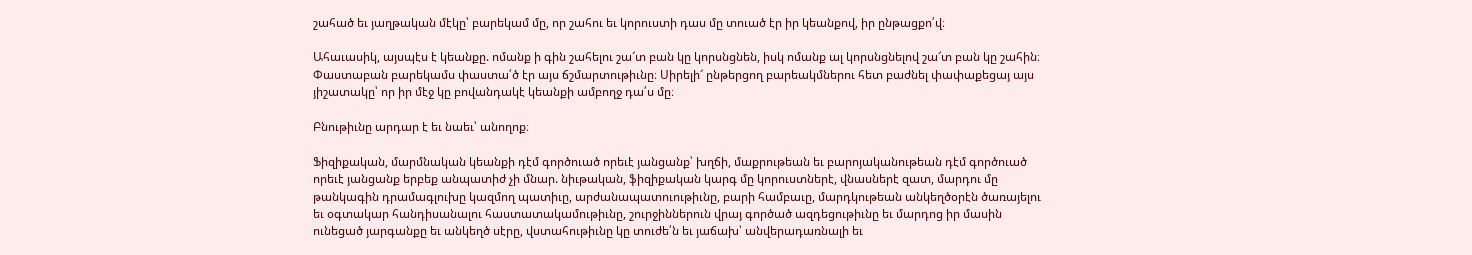շահած եւ յաղթական մէկը՝ բարեկամ մը, որ շահու եւ կորուստի դաս մը տուած էր իր կեանքով, իր ընթացքո՛վ։

Ահաւասիկ, այսպէս է կեանքը. ոմանք ի գին շահելու շա՜տ բան կը կորսնցնեն, իսկ ոմանք ալ կորսնցնելով շա՜տ բան կը շահին։ Փաստաբան բարեկամս փաստա՛ծ էր այս ճշմարտութիւնը։ Սիրելի՜ ընթերցող բարեակմներու հետ բաժնել փափաքեցայ այս յիշատակը՝ որ իր մէջ կը բովանդակէ կեանքի ամբողջ դա՛ս մը։

Բնութիւնը արդար է եւ նաեւ՝ անողոք։

Ֆիզիքական, մարմնական կեանքի դէմ գործուած որեւէ յանցանք՝ խղճի, մաքրութեան եւ բարոյականութեան դէմ գործուած որեւէ յանցանք երբեք անպատիժ չի մնար. նիւթական, ֆիզիքական կարգ մը կորուստներէ, վնասներէ զատ, մարդու մը թանկագին դրամագլուխը կազմող պատիւը, արժանապատուութիւնը, բարի համբաւը, մարդկութեան անկեղծօրէն ծառայելու եւ օգտակար հանդիսանալու հաստատակամութիւնը, շուրջիններուն վրայ գործած ազդեցութիւնը եւ մարդոց իր մասին ունեցած յարգանքը եւ անկեղծ սէրը, վստահութիւնը կը տուժե՛ն եւ յաճախ՝ անվերադառնալի եւ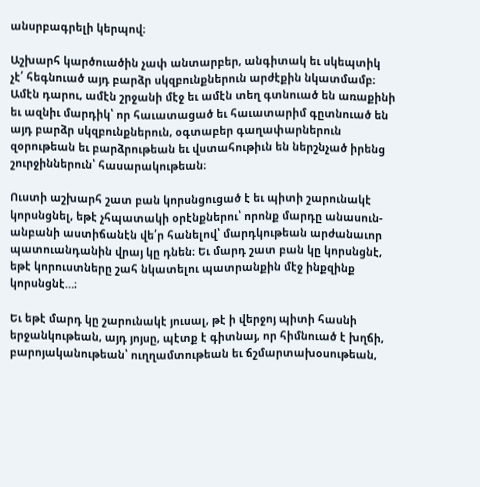անսրբագրելի կերպով։

Աշխարհ կարծուածին չափ անտարբեր, անգիտակ եւ սկեպտիկ չէ՛ հեգնուած այդ բարձր սկզբունքներուն արժէքին նկատմամբ։ Ամէն դարու, ամէն շրջանի մէջ եւ ամէն տեղ գտնուած են առաքինի եւ ազնիւ մարդիկ՝ որ հաւատացած եւ հաւատարիմ գըտնուած են այդ բարձր սկզբունքներուն, օգտաբեր գաղափարներուն զօրութեան եւ բարձրութեան եւ վստահութիւն են ներշնչած իրենց շուրջիններուն՝ հասարակութեան։

Ուստի աշխարհ շատ բան կորսնցուցած է եւ պիտի շարունակէ կորսնցնել, եթէ չհպատակի օրէնքներու՝ որոնք մարդը անասուն-անբանի աստիճանէն վե՛ր հանելով՝ մարդկութեան արժանաւոր պատուանդանին վրայ կը դնեն։ Եւ մարդ շատ բան կը կորսնցնէ, եթէ կորուստները շահ նկատելու պատրանքին մէջ ինքզինք կորսնցնէ…։

Եւ եթէ մարդ կը շարունակէ յուսալ, թէ ի վերջոյ պիտի հասնի երջանկութեան, այդ յոյսը, պէտք է գիտնայ, որ հիմնուած է խղճի, բարոյականութեան՝ ուղղամտութեան եւ ճշմարտախօսութեան,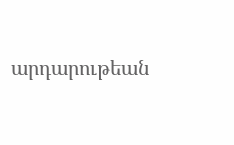արդարութեան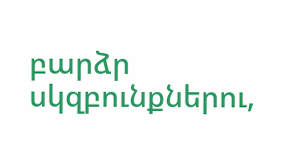բարձր սկզբունքներու,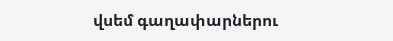վսեմ գաղափարներու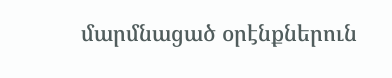մարմնացած օրէնքներուն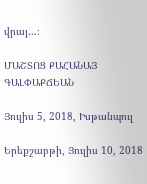վրայ…։

ՄԱՇՏՈՑ ՔԱՀԱՆԱՅ ԳԱԼՓԱՔՃԵԱՆ

Յուլիս 5, 2018, Իսթանպուլ

Երեքշաբթի, Յուլիս 10, 2018